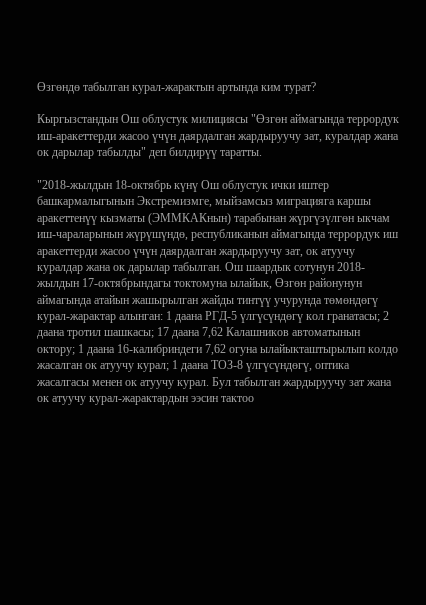Өзгөндө табылган курал-жарактын артында ким турат?

Кыргызстандын Ош облустук милициясы "Өзгөн аймагында террордук иш-аракеттерди жасоо үчүн даярдалган жардыруучу зат, куралдар жана ок дарылар табылды" деп билдирүү таратты.

"2018-жылдын 18-октябрь күнү Ош облустук ички иштер башкармалыгынын Экстремизмге, мыйзамсыз миграцияга каршы аракеттенүү кызматы (ЭММКАКнын) тарабынан жүргүзүлгөн ыкчам иш-чараларынын жүрүшүндө, республиканын аймагында террордук иш аракеттерди жасоо үчүн даярдалган жардыруучу зат, ок атуучу куралдар жана ок дарылар табылган. Ош шаардык сотунун 2018-жылдын 17-октябрындагы токтомуна ылайык, Өзгөн районунун аймагында атайын жашырылган жайды тинтүү учурунда төмөндөгү курал-жарактар алынган: 1 даана РГД-5 үлгүсүндөгү кол гранатасы; 2 даана тротил шашкасы; 17 даана 7,62 Калашников автоматынын октору; 1 даана 16-калибриндеги 7,62 огуна ылайыкташтырылып колдо жасалган ок атуучу курал; 1 даана ТОЗ-8 үлгүсүндөгү, оптика жасалгасы менен ок атуучу курал. Бул табылган жардыруучу зат жана ок атуучу курал-жарактардын ээсин тактоо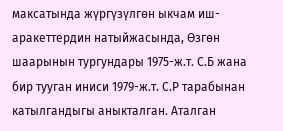максатында жүргүзүлгөн ыкчам иш-аракеттердин натыйжасында, Өзгөн шаарынын тургундары 1975-ж.т. С.Б жана бир тууган иниси 1979-ж.т. С.Р тарабынан катылгандыгы аныкталган. Аталган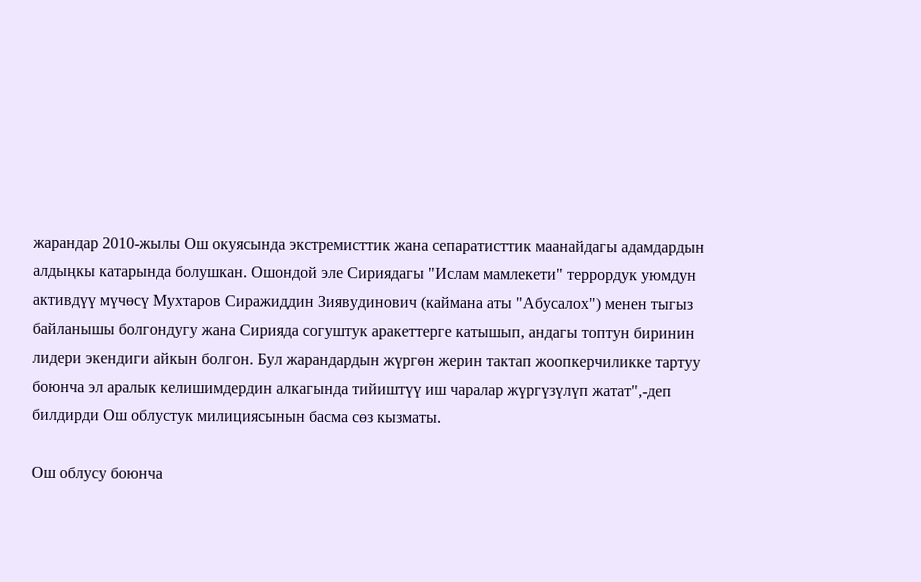жарандар 2010-жылы Ош окуясында экстремисттик жана сепаратисттик маанайдагы адамдардын алдыңкы катарында болушкан. Ошондой эле Сириядагы "Ислам мамлекети" террордук уюмдун активдүү мүчөсү Мухтаров Сиражиддин Зиявудинович (каймана аты "Абусалох") менен тыгыз байланышы болгондугу жана Сирияда согуштук аракеттерге катышып, андагы топтун биринин лидери экендиги айкын болгон. Бул жарандардын жүргөн жерин тактап жоопкерчиликке тартуу боюнча эл аралык келишимдердин алкагында тийиштүү иш чаралар жүргүзүлүп жатат",-деп билдирди Ош облустук милициясынын басма сөз кызматы.

Ош облусу боюнча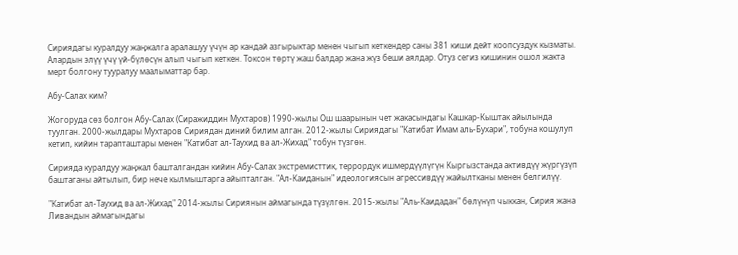Сириядагы куралдуу жаңжалга аралашуу үчүн ар кандай азгырыктар менен чыгып кеткендер саны 381 киши дейт коопсуздук кызматы. Алардын элүү үчү үй-бүлөсүн алып чыгып кеткен. Токсон төртү жаш балдар жана жүз беши аялдар. Отуз сегиз кишинин ошол жакта мерт болгону тууралуу маалыматтар бар.

Абу-Салах ким?

Жогоруда сөз болгон Абу-Салах (Сиражиддин Мухтаров) 1990-жылы Ош шаарынын чет жакасындагы Кашкар-Кыштак айылында туулган. 2000-жылдары Мухтаров Сириядан диний билим алган. 2012-жылы Сириядагы "Катибат Имам аль-Бухари", тобуна кошулуп кетип, кийин тарапташтары менен "Катибат ал-Таухид ва ал-Жихад" тобун түзгөн.

Сирияда куралдуу жаңжал башталгандан кийин Абу-Салах экстремисттик, террордук ишмердүүлүгүн Кыргызстанда активдүү жүргүзүп баштаганы айтылып, бир нече кылмыштарга айыпталган. "Ал-Каиданын" идеологиясын агрессивдүү жайылтканы менен белгилүү.

"Катибат ал-Таухид ва ал-Жихад" 2014-жылы Сириянын аймагында түзүлгөн. 2015-жылы "Аль-Каидадан" бөлүнүп чыккан, Сирия жана Ливандын аймагындагы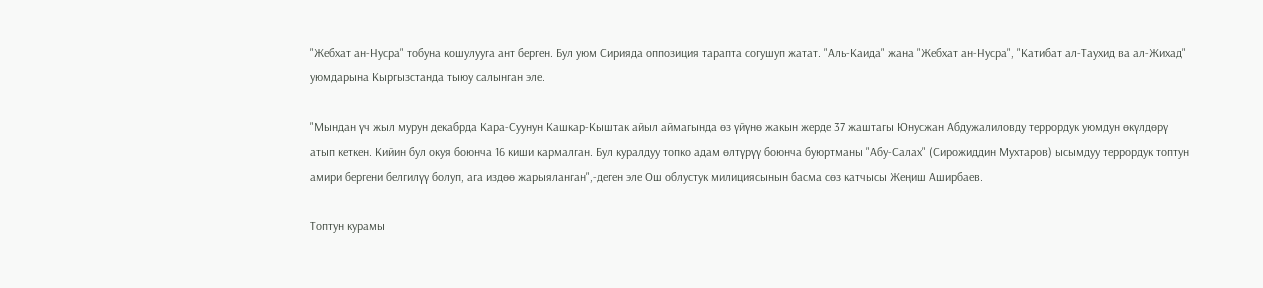"Жебхат ан-Нусра" тобуна кошулууга ант берген. Бул уюм Сирияда оппозиция тарапта согушуп жатат. "Аль-Каида" жана "Жебхат ан-Нусра", "Катибат ал-Таухид ва ал-Жихад" уюмдарына Кыргызстанда тыюу салынган эле.

"Мындан үч жыл мурун декабрда Кара-Суунун Кашкар-Кыштак айыл аймагында өз үйүнө жакын жерде 37 жаштагы Юнусжан Абдужалиловду террордук уюмдун өкүлдөрү атып кеткен. Кийин бул окуя боюнча 16 киши кармалган. Бул куралдуу топко адам өлтүрүү боюнча буюртманы "Абу-Салах" (Сирожиддин Мухтаров) ысымдуу террордук топтун амири бергени белгилүү болуп, ага издөө жарыяланган",-деген эле Ош облустук милициясынын басма сөз катчысы Жеңиш Аширбаев.

Топтун курамы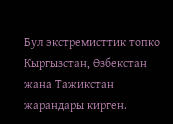Бул экстремисттик топко Кыргызстан, Өзбекстан жана Тажикстан жарандары кирген.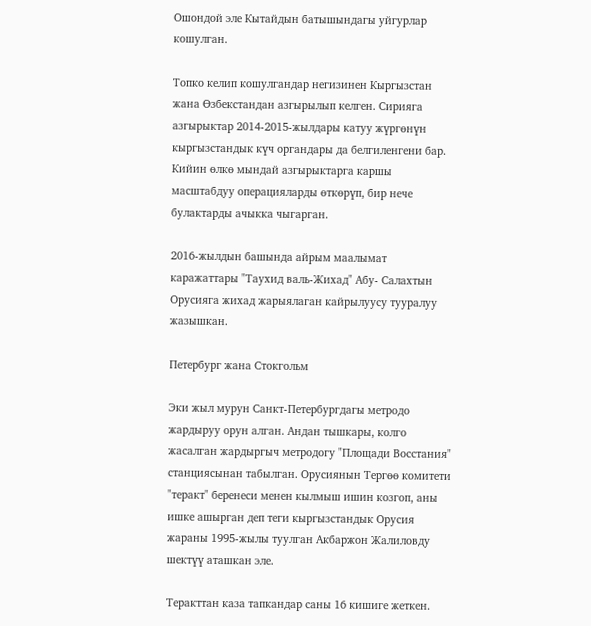Ошондой эле Кытайдын батышындагы уйгурлар кошулган.

Топко келип кошулгандар негизинен Кыргызстан жана Өзбекстандан азгырылып келген. Сирияга азгырыктар 2014-2015-жылдары катуу жүргөнүн кыргызстандык күч органдары да белгиленгени бар. Кийин өлкө мындай азгырыктарга каршы масштабдуу операцияларды өткөрүп, бир нече булактарды ачыкка чыгарган.

2016-жылдын башында айрым маалымат каражаттары "Таухид валь-Жихад" Абу- Салахтын Орусияга жихад жарыялаган кайрылуусу тууралуу жазышкан.

Петербург жана Стокгольм

Эки жыл мурун Санкт-Петербургдагы метродо жардыруу орун алган. Андан тышкары, колго жасалган жардыргыч метродогу "Площади Восстания" станциясынан табылган. Орусиянын Тергөө комитети "теракт" беренеси менен кылмыш ишин козгоп, аны ишке ашырган деп теги кыргызстандык Орусия жараны 1995-жылы туулган Акбаржон Жалиловду шектүү аташкан эле.

Теракттан каза тапкандар саны 16 кишиге жеткен.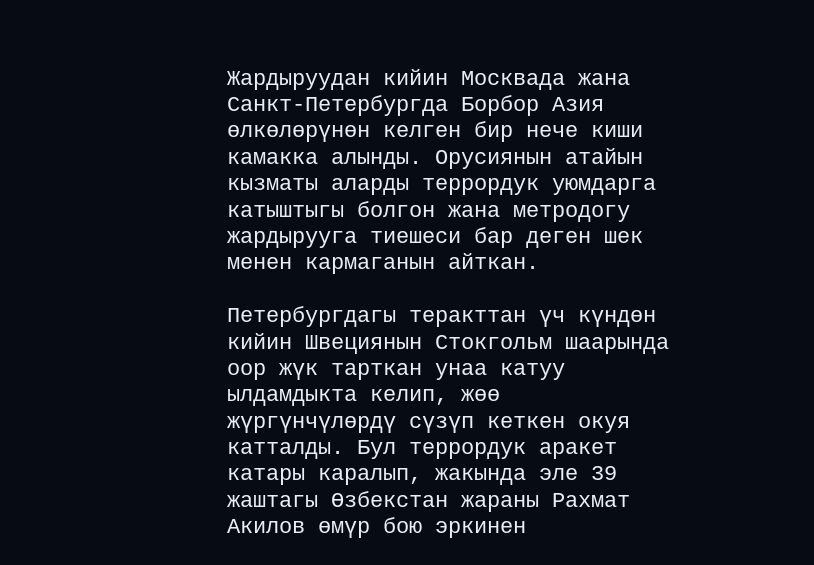Жардыруудан кийин Москвада жана Санкт-Петербургда Борбор Азия өлкөлөрүнөн келген бир нече киши камакка алынды. Орусиянын атайын кызматы аларды террордук уюмдарга катыштыгы болгон жана метродогу жардырууга тиешеси бар деген шек менен кармаганын айткан.

Петербургдагы теракттан үч күндөн кийин Швециянын Стокгольм шаарында оор жүк тарткан унаа катуу ылдамдыкта келип, жөө жүргүнчүлөрдү сүзүп кеткен окуя катталды. Бул террордук аракет катары каралып, жакында эле 39 жаштагы Өзбекстан жараны Рахмат Акилов өмүр бою эркинен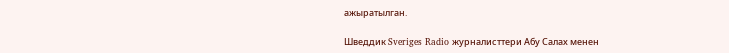ажыратылган.

Шведдик Sveriges Radio журналисттери Абу Салах менен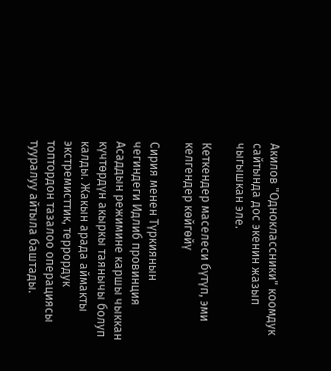Акилов "Одноклассники" коомдук сайтында дос экенин жазып чыгышкан эле.

Кеткендер маселеси бүтүп, эми келгендер көйгөйү

Сирия менен Түркиянын чегиндеги Идлиб провинция Асаддын режимине каршы чыккан күчтөрдүн акыркы таянычы болуп калды. Жакын арада аймакты экстремисттик, террордук топтордон тазалоо операциясы тууралуу айтыла баштады.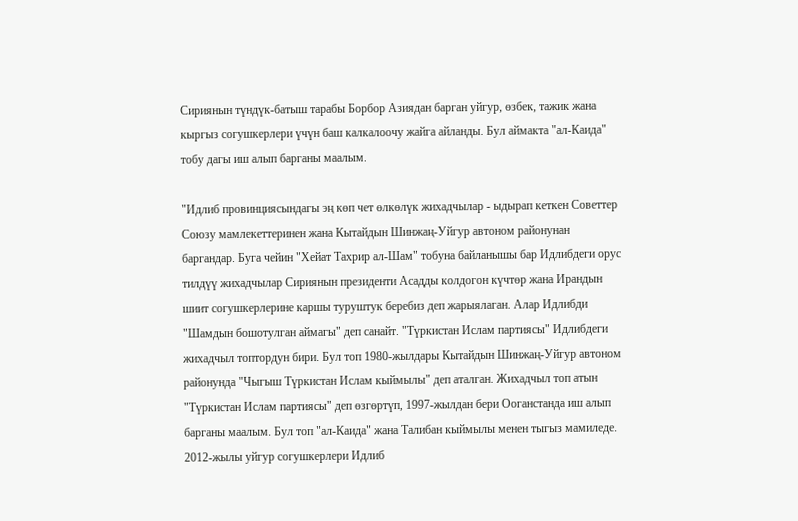Сириянын түндүк-батыш тарабы Борбор Азиядан барган уйгур, өзбек, тажик жана кыргыз согушкерлери үчүн баш калкалоочу жайга айланды. Бул аймакта "ал-Каида" тобу дагы иш алып барганы маалым.

"Идлиб провинциясындагы эң көп чет өлкөлүк жихадчылар - ыдырап кеткен Советтер Союзу мамлекеттеринен жана Кытайдын Шинжаң-Уйгур автоном районунан баргандар. Буга чейин "Хейат Тахрир ал-Шам" тобуна байланышы бар Идлибдеги орус тилдүү жихадчылар Сириянын президенти Асадды колдогон күчтөр жана Ирандын шиит согушкерлерине каршы туруштук беребиз деп жарыялаган. Алар Идлибди "Шамдын бошотулган аймагы" деп санайт. "Түркистан Ислам партиясы" Идлибдеги жихадчыл топтордун бири. Бул топ 1980-жылдары Кытайдын Шинжаң-Уйгур автоном районунда "Чыгыш Түркистан Ислам кыймылы" деп аталган. Жихадчыл топ атын "Түркистан Ислам партиясы" деп өзгөртүп, 1997-жылдан бери Ооганстанда иш алып барганы маалым. Бул топ "ал-Каида" жана Талибан кыймылы менен тыгыз мамиледе. 2012-жылы уйгур согушкерлери Идлиб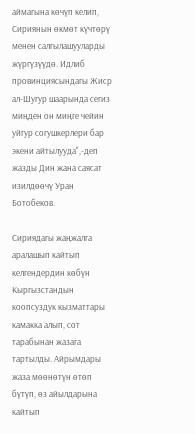аймагына көчүп келип, Сириянын өкмөт күчтөрү менен салгылашууларды жүргүзүүдө. Идлиб провинциясындагы Жиср ал-Шугур шаарында сегиз миңден он миңге чейин уйгур согушкерлери бар экени айтылууда",-деп жазды Дин жана саясат изилдөөчү Уран Ботобеков.

Сириядагы жаңжалга аралашып кайтып келгендердин көбүн Кыргызстандын коопсуздук кызматтары камакка алып, сот тарабынан жазага тартылды. Айрымдары жаза мөөнөтүн өтөп бүтүп, өз айылдарына кайтып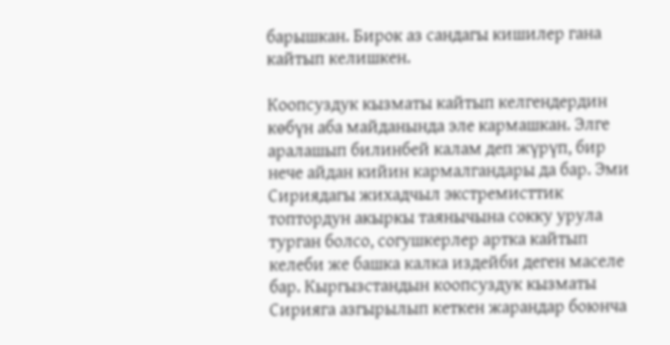барышкан. Бирок аз сандагы кишилер гана кайтып келишкен.

Коопсуздук кызматы кайтып келгендердин көбүн аба майданында эле кармашкан. Элге аралашып билинбей калам деп жүрүп, бир нече айдан кийин кармалгандары да бар. Эми Сириядагы жихадчыл экстремисттик топтордун акыркы таянычына сокку урула турган болсо, согушкерлер артка кайтып келеби же башка калка издейби деген маселе бар. Кыргызстандын коопсуздук кызматы Сирияга азгырылып кеткен жарандар боюнча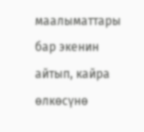маалыматтары бар экенин айтып, кайра өлкөсүнө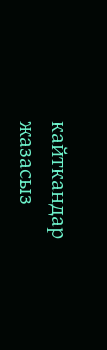кайткандар жазасыз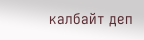калбайт деп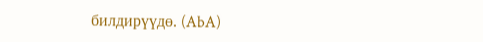билдирүүдө. (AbA)